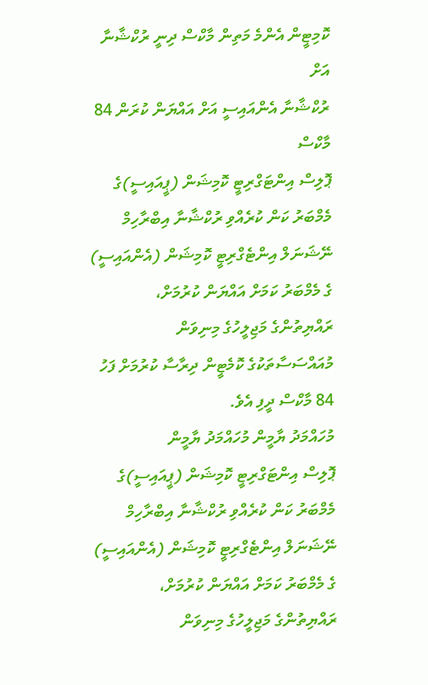ކޮމިޓީން އެންމެ މަތިން މާކްސް ދިނީ ރުކްޝާނާ އަށް
ރުކްޝާނާ އެންއައިސީ އަށް އައްޔަން ކުރަން 84 މާކްސް
ޕޮލިސް އިންޓަގްރިޓީ ކޮމިޝަން (ޕީއައިސީ)ގެ މެމްބަރު ކަން ކުރެއްވި ރުކްޝާނާ އިބްރާހިމް ނޭޝަނަލް އިންޓެގްރިޓީ ކޮމިޝަން (އެންއައިސީ) ގެ މެމްބަރު ކަމަށް އައްޔަން ކުރުމަށް، ރައްޔިތުންގެ މަޖިލީހުގެ މިނިވަން މުއައްސަސާތަކުގެ ކޮމެޓީން ދިރާސާ ކުރުމަށް ފަހު 84 މާކްސް ދީފި އެވެ.
މުހައްމަދު ޔާމީން މުހައްމަދު ޔާމީން
ޕޮލިސް އިންޓަގްރިޓީ ކޮމިޝަން (ޕީއައިސީ)ގެ މެމްބަރު ކަން ކުރެއްވި ރުކްޝާނާ އިބްރާހިމް ނޭޝަނަލް އިންޓެގްރިޓީ ކޮމިޝަން (އެންއައިސީ) ގެ މެމްބަރު ކަމަށް އައްޔަން ކުރުމަށް، ރައްޔިތުންގެ މަޖިލީހުގެ މިނިވަން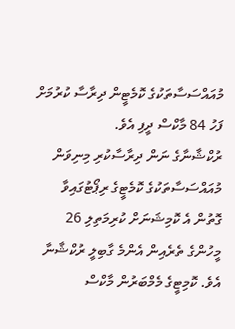މުއައްސަސާތަކުގެ ކޮމެޓީން ދިރާސާ ކުރުމަށް ފަހު 84 މާކްސް ދީފި އެވެ.
ރުކްޝާނާގެ ނަން ދިރާސާކުރި މިނިވަން މުއައްސަސާތަކުގެ ކޮމެޓީގެ ރިޕޯޓުގައިވާ ގޮތުން އެ ކޮމިޝަނަށް ކުރިމަތިލި 26 މީހުންގެ ތެރެއިން އެންމެ ގާބިލީ ރުކްޝާނާ އެވެ. ކޮމިޓީގެ މެމްބަރުން މާކްސް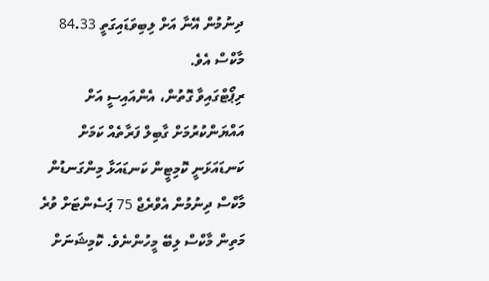ދިނުމުން އޭނާ އަށް ލިބިވަޑައިގަތީ 84.33 މާކްސް އެވެ.
ރިޕޯޓްގައިވާ ގޮތުން، އެންއައިސީ އަށް އައްޔަންކުރުމަށް ގާބިލް ފަރާތެއް ކަމަށް ކަނޑައަޅަނީ ކޮމިޓީން ކަނޑައަޅާ މިންގަނޑުން މާކްސް ދިނުމުން އެވްރެޖް 75 ޕަސެންޓަށް ވުރެ މަތިން މާކްސް ލިބޭ މީހުންނެވެ. ކޮމިޝަނަށް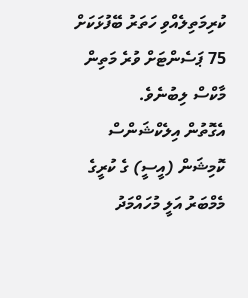ކުރިމަތިލެއްވި ހަތަރު ބޭފުޅަކަށް 75 ޕަސެންޓަށް ވުރެ މަތިން މާކްސް ލިބުނެވެ.
އެގޮތުން އިލެކްޝަންސް ކޮމިޝަން (އީސީ) ގެ ކުރީގެ މެމްބަރު އަލީ މުހައްމަދު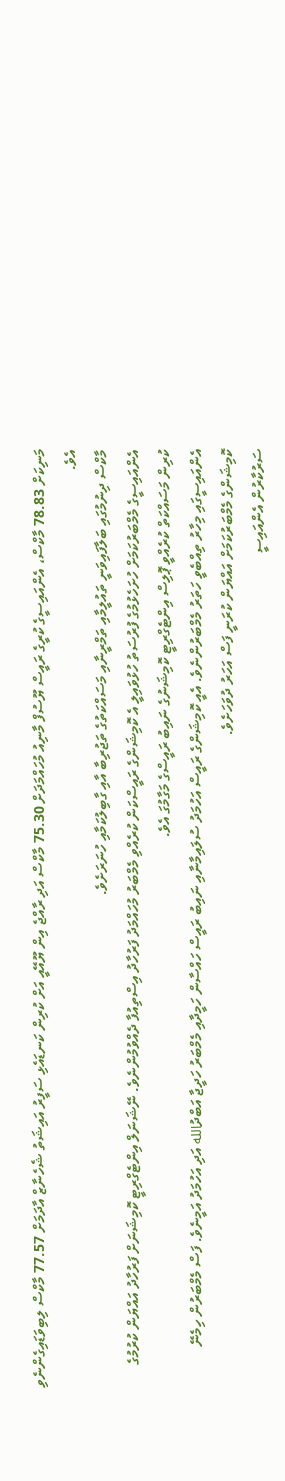މަނިކަށް 78.83 މާކްސް، އެންއައިސީގެ ކުރީގެ ރައީސް ޔޫސުފް މާނިއު މުހައްމަދަށް 75.30 މާކްސް އަދި ރާއްޖެ އިން ޔޫއޭއީ އަށް ކުރިން ކަނޑައެޅި ސަފީރު އައިޝަތު ޝެހެނާޒް އާދަމަށް 77.57 މާކްސް ލިބިވަޑައިގެންނެވި އެވެ.
މާކްސް ދިނުމުގައި ބަލާފައިވަނީ ތައުލީމާއި ތަމްރީނާއި މަސައްކަތުގެ ތަޖުރިބާ އާއި ގާބިލުކަމާއި ހުނަރަށެވެ.
އެންއައިސީގެ މެމްބަރުކަމަށް ހުށަހެޅުމުގެ ފުރުސަތު ހުޅުވައިލީ އެ ކޮމިޝަންގެ ރައީސްކަން ކުރެއްވި މެމްބަރު މުހައްމަދު ފަރުހާދު އިސްތިއުފާ ދެއްވުމުންނެވެ. ނޭޝަނަލް އިންޓެގްރިޓީ ކޮމިޝަނަށް ފަރުހާދު އައްޔަން ކުރުމުގެ ކުރިން މަސައްކަތް ކުރެއްވީ ޕޮލިސް އިންޓެގްރިޓީ ކޮމިޝަނުގެ ނައިބު ރައީސްގެ މަގާމުގަ އެވެ.
އެންއައިސީގައި މިހާރު ތިއްބެވީ ހަތަރު މެމްބަރުންނެވެ. އެއީ ކޮމިޝަންގެ ރައީސް އަހުމަދު ސުލައިމާނާއި ނައިބު ރައީސް ހައްސާން ހަމީދާއި މެމްބަރު ހަދީޖާ އަބްދުالله އަދި އަހުމަދު އަމީނެވެ. ފަސް މެމްބަރުން ހިމެނޭ ކޮމިޝަންގެ މެމްބަރުކަމަށް އައްޔަން ކުރަނީ ފަސް އަހަރު ދުވަހަށެވެ.
ސަރުކާރުން އެންއައިސީ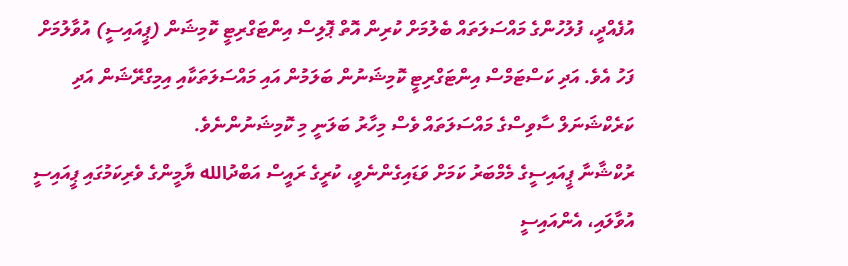އުފެއްދީ، ފުލުހުންގެ މައްސަލަތައް ބެލުމަށް ކުރިން އޮތް ޕޮލިސް އިންޓަގްރިޓީ ކޮމިޝަން (ޕީއައިސީ) އުވާލުމަށް ފަހު އެވެ. އަދި ކަސްޓަމްސް އިންޓަގްރިޓީ ކޮމިޝަނުން ބަލަމުން އައި މައްސަލަތަކާއި އިމިގްރޭޝަން އަދި ކަރެކްޝަނަލް ސާވިސްގެ މައްސަލަތައް ވެސް މިހާރު ބަލަނީ މި ކޮމިޝަނުންނެވެ.
ރުކްޝާނާ ޕީއައިސީގެ މެމްބަރު ކަމަށް ވަޑައިގެންނެވީ، ކުރީގެ ރައީސް އަބްދުالله ޔާމީންގެ ވެރިކަމުގައި ޕީއައިސީ އުވާލައި، އެންއައިސީ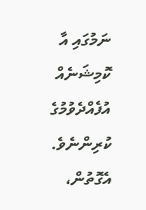ނަމުގައި އާ ކޮމިޝަނެއް އުފެއްދެވުމުގެ ކުރިންނެވެ. އެގޮތުން،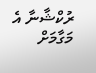ރުކްޝާނާ އެ މަގާމަށް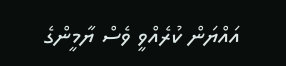އައްޔަން ކުރެއްވީ ވެސް ޔާމީންގެ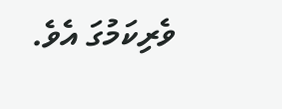ވެރިކަމުގަ އެވެ.